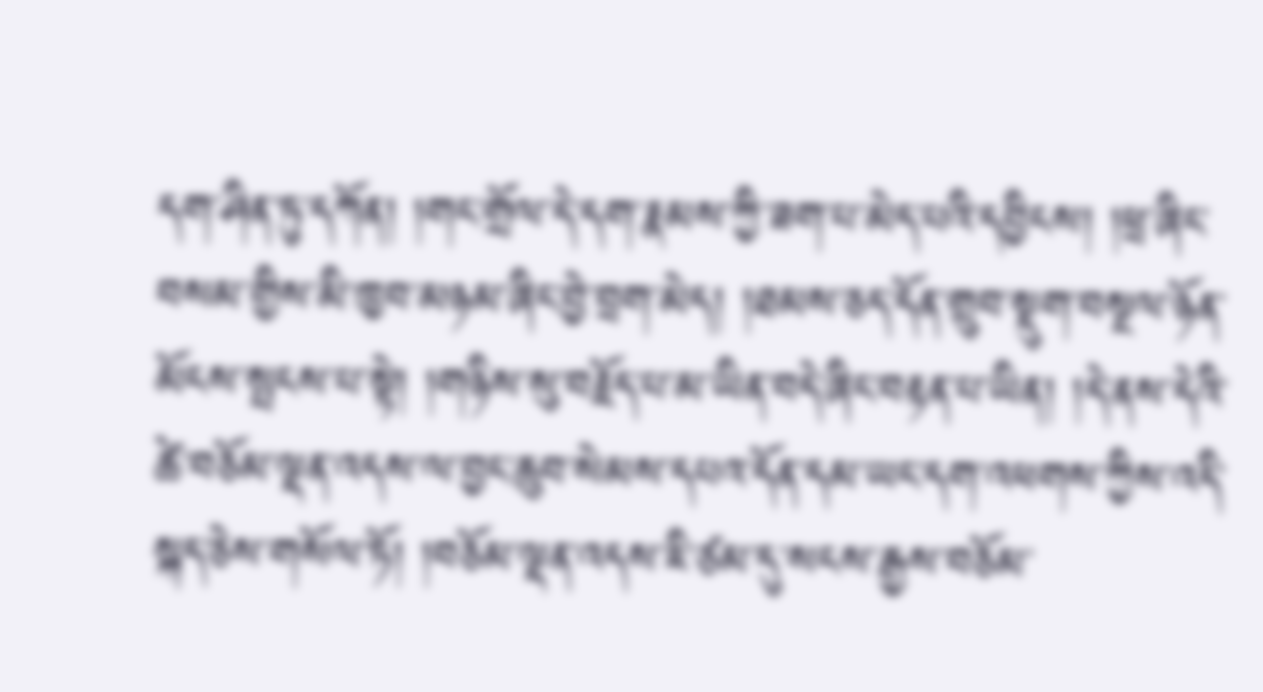དག་ཤིན་ཏུ་དཀོན། །གང་གྲོལ་དེ་དག་རྣམས་ཀྱི་ཟག་པ་མེད་པའི་དབྱིངས། །ཕྲ་ཞིང་བསམ་གྱིས་མི་ཁྱབ་མཉམ་ཞིང་བྱེ་བྲག་མེད། །ཐམས་ཅད་དོན་གྲུབ་སྡུག་བསྔལ་ཉོན་མོངས་སྤངས་པ་སྟེ། །གཉིས་སུ་བརྗོད་པ་མ་ཡིན་བདེ་ཞིང་བརྟན་པ་ཡིན། །དེ་ནས་དེའི་ཚེ་བཅོམ་ལྡན་འདས་ལ་བྱང་ཆུབ་སེམས་དཔའ་དོན་དམ་ཡང་དག་འཕགས་ཀྱིས་འདི་སྐད་ཅེས་གསོལ་ཏོ། །བཅོམ་ལྡན་འདས་ཇི་ཙམ་དུ་སངས་རྒྱས་བཅོམ་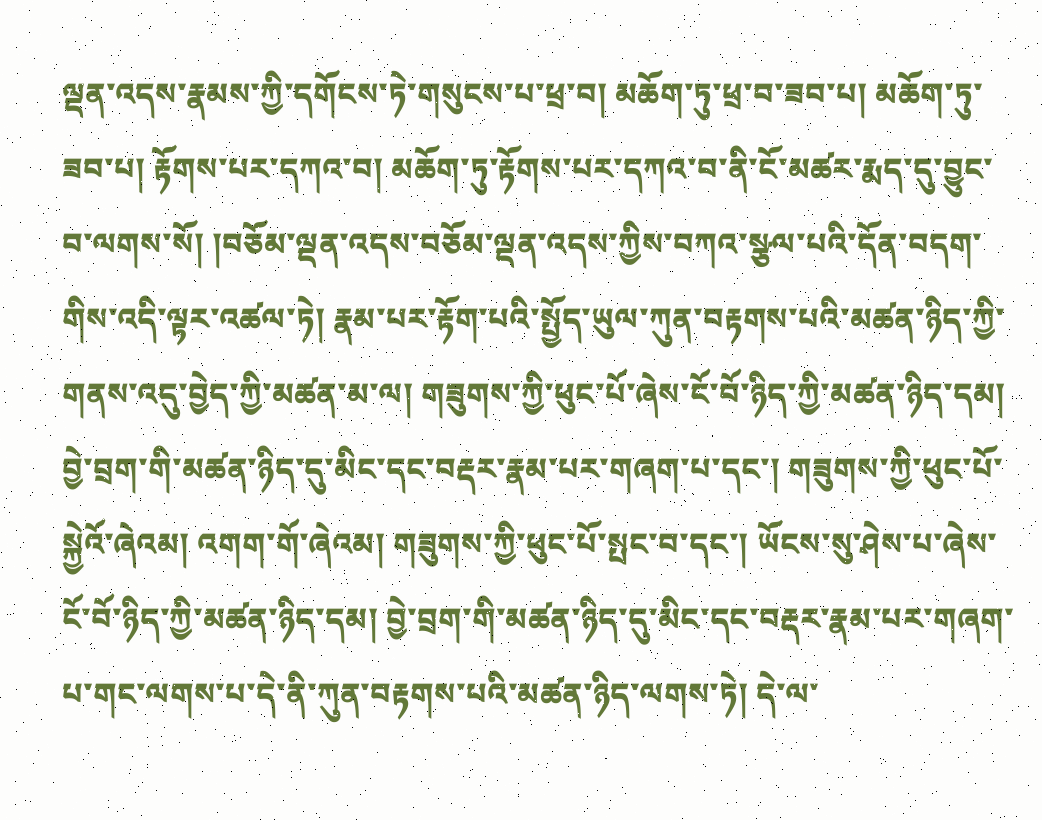ལྡན་འདས་རྣམས་ཀྱི་དགོངས་ཏེ་གསུངས་པ་ཕྲ་བ། མཆོག་ཏུ་ཕྲ་བ་ཟབ་པ། མཆོག་ཏུ་ཟབ་པ། རྟོགས་པར་དཀའ་བ། མཆོག་ཏུ་རྟོགས་པར་དཀའ་བ་ནི་ངོ་མཚར་རྨད་དུ་བྱུང་བ་ལགས་སོ། །བཅོམ་ལྡན་འདས་བཅོམ་ལྡན་འདས་ཀྱིས་བཀའ་སྩལ་པའི་དོན་བདག་གིས་འདི་ལྟར་འཚལ་ཏེ། རྣམ་པར་རྟོག་པའི་སྤྱོད་ཡུལ་ཀུན་བརྟགས་པའི་མཚན་ཉིད་ཀྱི་གནས་འདུ་བྱེད་ཀྱི་མཚན་མ་ལ། གཟུགས་ཀྱི་ཕུང་པོ་ཞེས་ངོ་བོ་ཉིད་ཀྱི་མཚན་ཉིད་དམ། བྱེ་བྲག་གི་མཚན་ཉིད་དུ་མིང་དང་བརྡར་རྣམ་པར་གཞག་པ་དང་། གཟུགས་ཀྱི་ཕུང་པོ་སྐྱེའོ་ཞེའམ། འགག་གོ་ཞེའམ། གཟུགས་ཀྱི་ཕུང་པོ་སྤང་བ་དང་། ཡོངས་སུ་ཤེས་པ་ཞེས་ངོ་བོ་ཉིད་ཀྱི་མཚན་ཉིད་དམ། བྱེ་བྲག་གི་མཚན་ཉིད་དུ་མིང་དང་བརྡར་རྣམ་པར་གཞག་པ་གང་ལགས་པ་དེ་ནི་ཀུན་བརྟགས་པའི་མཚན་ཉིད་ལགས་ཏེ། དེ་ལ་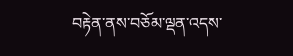བརྟེན་ནས་བཅོམ་ལྡན་འདས་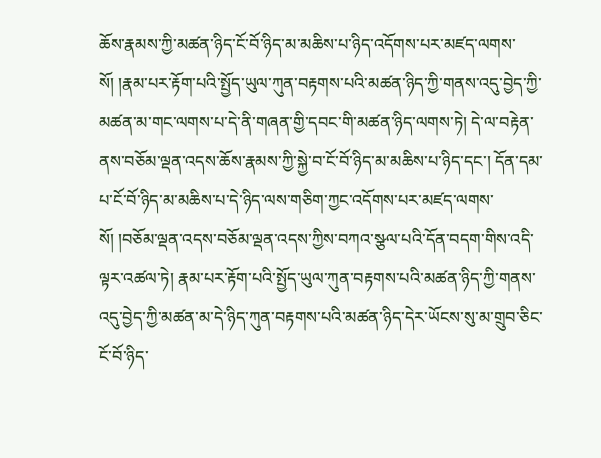ཆོས་རྣམས་ཀྱི་མཚན་ཉིད་ངོ་བོ་ཉིད་མ་མཆིས་པ་ཉིད་འདོགས་པར་མཛད་ལགས་སོ། །རྣམ་པར་རྟོག་པའི་སྤྱོད་ཡུལ་ཀུན་བརྟགས་པའི་མཚན་ཉིད་ཀྱི་གནས་འདུ་བྱེད་ཀྱི་མཚན་མ་གང་ལགས་པ་དེ་ནི་གཞན་གྱི་དབང་གི་མཚན་ཉིད་ལགས་ཏེ། དེ་ལ་བརྟེན་ནས་བཅོམ་ལྡན་འདས་ཆོས་རྣམས་ཀྱི་སྐྱེ་བ་ངོ་བོ་ཉིད་མ་མཆིས་པ་ཉིད་དང་། དོན་དམ་པ་ངོ་བོ་ཉིད་མ་མཆིས་པ་དེ་ཉིད་ལས་གཅིག་ཀྱང་འདོགས་པར་མཛད་ལགས་སོ། །བཅོམ་ལྡན་འདས་བཅོམ་ལྡན་འདས་ཀྱིས་བཀའ་སྩལ་པའི་དོན་བདག་གིས་འདི་ལྟར་འཚལ་ཏེ། རྣམ་པར་རྟོག་པའི་སྤྱོད་ཡུལ་ཀུན་བརྟགས་པའི་མཚན་ཉིད་ཀྱི་གནས་འདུ་བྱེད་ཀྱི་མཚན་མ་དེ་ཉིད་ཀུན་བརྟགས་པའི་མཚན་ཉིད་དེར་ཡོངས་སུ་མ་གྲུབ་ཅིང་ངོ་བོ་ཉིད་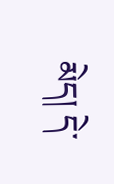མེད། དེ་